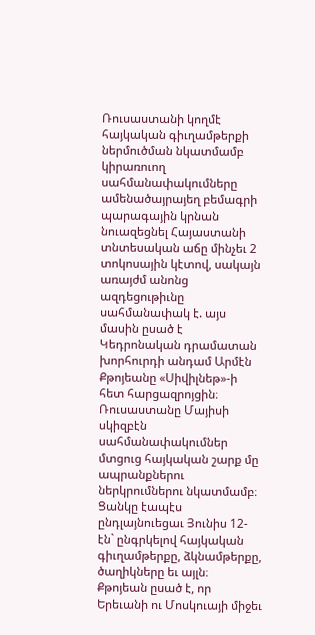Ռուսաստանի կողմէ հայկական գիւղամթերքի ներմուծման նկատմամբ կիրառուող սահմանափակումները ամենածայրայեղ բեմագրի պարագային կրնան նուազեցնել Հայաստանի տնտեսական աճը մինչեւ 2 տոկոսային կէտով, սակայն առայժմ անոնց ազդեցութիւնը սահմանափակ է. այս մասին ըսած է Կեդրոնական դրամատան խորհուրդի անդամ Արմէն Քթոյեանը «Սիվիլնեթ»-ի հետ հարցազրոյցին։
Ռուսաստանը Մայիսի սկիզբէն սահմանափակումներ մտցուց հայկական շարք մը ապրանքներու ներկրումներու նկատմամբ։ Ցանկը էապէս ընդլայնուեցաւ Յունիս 12-էն` ընգրկելով հայկական գիւղամթերքը, ձկնամթերքը, ծաղիկները եւ այլն։
Քթոյեան ըսած է, որ Երեւանի ու Մոսկուայի միջեւ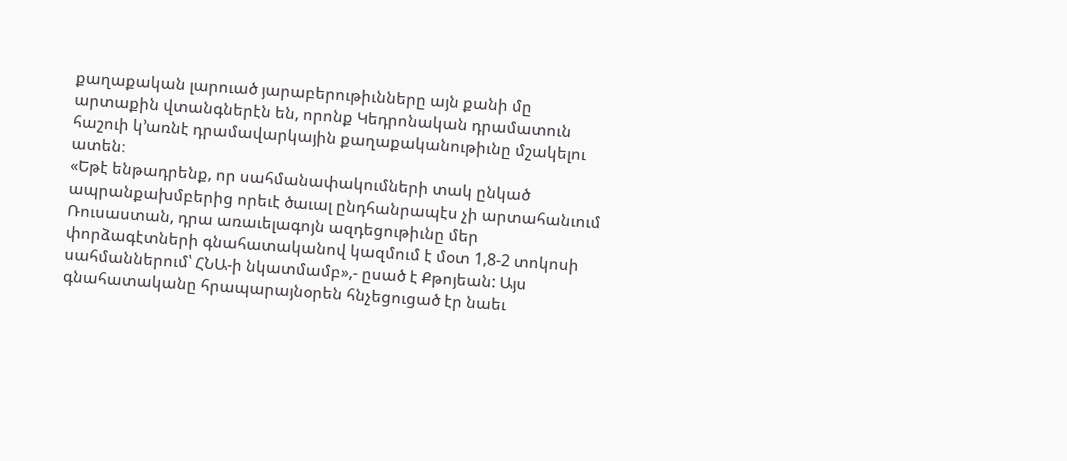քաղաքական լարուած յարաբերութիւնները այն քանի մը արտաքին վտանգներէն են, որոնք Կեդրոնական դրամատուն հաշուի կ’առնէ դրամավարկային քաղաքականութիւնը մշակելու ատեն։
«Եթէ ենթադրենք, որ սահմանափակումների տակ ընկած ապրանքախմբերից որեւէ ծաւալ ընդհանրապէս չի արտահանւում Ռուսաստան, դրա առաւելագոյն ազդեցութիւնը մեր փորձագէտների գնահատականով կազմում է մօտ 1,8-2 տոկոսի սահմաններում՝ ՀՆԱ-ի նկատմամբ»,- ըսած է Քթոյեան: Այս գնահատականը հրապարայնօրեն հնչեցուցած էր նաեւ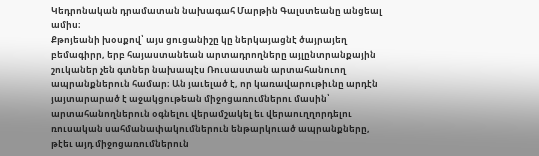Կեդրոնական դրամատան նախագահ Մարթին Գալստեանը անցեալ ամիս։
Քթոյեանի խօսքով՝ այս ցուցանիշը կը ներկայացնէ ծայրայեղ բեմագիրր, երբ հայաստանեան արտադրողները այլընտրանքային շուկաներ չեն գտներ նախապէս Ռուսաստան արտահանուող ապրանքներուն համար։ Ան յաւելած է, որ կառավարութիւնը արդէն յայտարարած է աջակցութեան միջոցառումներու մասին՝ արտահանողներուն օգնելու վերամշակել եւ վերաուղղորդելու ռուսական սահմանափակումներուն ենթարկուած ապրանքները, թէեւ այդ միջոցառումներուն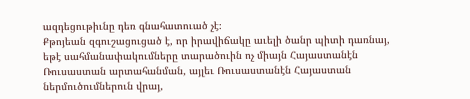ազդեցութիւնը դեռ գնահատուած չէ։
Քթոյեան զգուշացուցած է, որ իրավիճակը աւելի ծանր պիտի դառնայ, եթէ սահմանափակումները տարածուին ոչ միայն Հայաստանէն Ռուսաստան արտահանման, այլեւ Ռուսաստանէն Հայաստան ներմուծումներուն վրայ,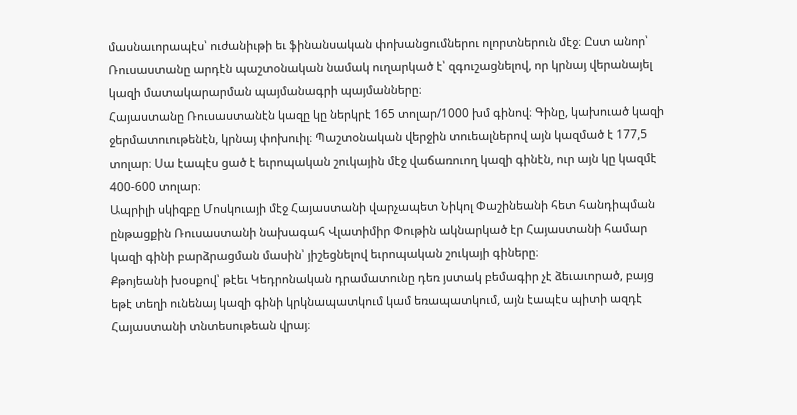մասնաւորապէս՝ ուժանիւթի եւ ֆինանսական փոխանցումներու ոլորտներուն մէջ։ Ըստ անոր՝ Ռուսաստանը արդէն պաշտօնական նամակ ուղարկած է՝ զգուշացնելով, որ կրնայ վերանայել կազի մատակարարման պայմանագրի պայմանները։
Հայաստանը Ռուսաստանէն կազը կը ներկրէ 165 տոլար/1000 խմ գինով։ Գինը, կախուած կազի ջերմատուութենէն, կրնայ փոխուիլ։ Պաշտօնական վերջին տուեալներով այն կազմած է 177,5 տոլար։ Սա էապէս ցած է եւրոպական շուկային մէջ վաճառուող կազի գինէն, ուր այն կը կազմէ 400-600 տոլար։
Ապրիլի սկիզբը Մոսկուայի մէջ Հայաստանի վարչապետ Նիկոլ Փաշինեանի հետ հանդիպման ընթացքին Ռուսաստանի նախագահ Վլատիմիր Փութին ակնարկած էր Հայաստանի համար կազի գինի բարձրացման մասին՝ յիշեցնելով եւրոպական շուկայի գիները։
Քթոյեանի խօսքով՝ թէեւ Կեդրոնական դրամատունը դեռ յստակ բեմագիր չէ ձեւաւորած, բայց եթէ տեղի ունենայ կազի գինի կրկնապատկում կամ եռապատկում, այն էապէս պիտի ազդէ Հայաստանի տնտեսութեան վրայ։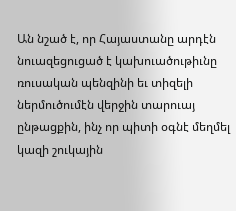Ան նշած է, որ Հայաստանը արդէն նուազեցուցած է կախուածութիւնը ռուսական պենզինի եւ տիզելի ներմուծումէն վերջին տարուայ ընթացքին, ինչ որ պիտի օգնէ մեղմել կազի շուկային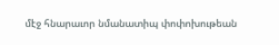մէջ հնարաւոր նմանատիպ փոփոխութեան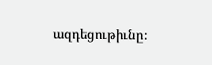ազդեցութիւնը։